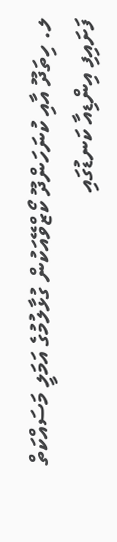ލ. ހިތަދޫ އާއި ކުނަހަންދޫ ކޯޒްވޭއަކުން ގުޅާލުމުގެ އަމަލީ މަސައްކަތް ފަށައިފި އިންޑިއާ ކަނޑުގައި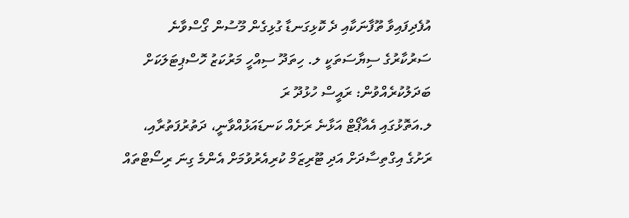އުފެދިފައިވާ ތޫފާނަކާއި ދެ ކޮޅިގަނޑާ ގުޅިގެން މޫސުން ގޯސްވާނެ ސަރުކާރުގެ ސިޔާސަތަކީ ލ. ހިތަދޫ ސިއްހީ މަރުކަޒު ހޮސްޕިޓަލަކަށް ބަދަލުކުރެއްވުން: ރައީސް ހުޅުދޫ ރަ
ލ.އަތޮޅުގައި އެއާޕޯޓް އަޅާނެ ރަށެއް ކަނޑައަޅުއްވާނީ، ދަތުރުފަތުރާއި، ރަށުގެ އިގްތިސާދަށް އަދި ޓޫރިޒަމް ކުރިއެރުވުމަށް އެންމެ ގިނަ ރިސޯޓްތައް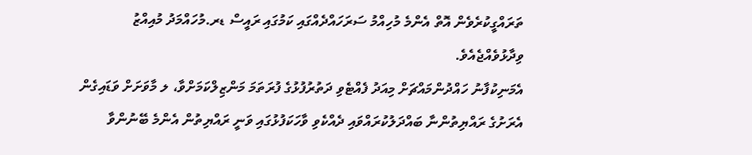ތަރައްގީކުރެވެން އޮތް އެންމެ މުހިއްމު ސަރަހައްދެއްގައި ކަމުގައި ރައީސް ޑރ.މުހައްމަދު މުއިއްޒު ވިދާޅުވެއްޖެއެވެ.
އެމަނިކުފާނު ހައްދުންމައްޗަށް މިއަދު ފެއްޓެވި ދަތުރުފުޅުގެ ފުރަތަމަ މަންޒިލްކަމަށްވާ، ލ މާވަށަށް ވަޑައިގެން އެރަށުގެ ރައްޔިތުންނާ ބައްދަލުކުރައްވައި ދެއްކެވި ވާހަކަފުޅުގައި ވަނީ ރައްޔިތުން އެންމެ ބޭނުންވާ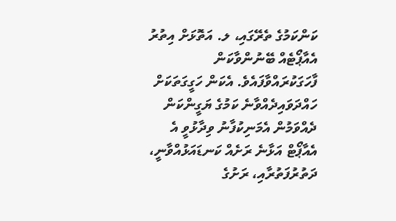ކަންކަމުގެ ތެރޭގައި، ލ. އަތޮޅަށް އިތުރު އެއާޕޯޓެއް ބޭނުންވާކަން ފާހަގަކުރައްވާފައެވެ. އެކަން ހަގީގަތަކަށް ހައްދަވައިދެއްވާނެ ކަމުގެ ޔަގީންކަން ދެއްވަމުން އެމަނިކުފާނު ވިދާޅުވީ އެ އެއާޕޯޓް އަޅާނެ ރަށެއް ކަނޑައަޅުއްވާނީ، ދަތުރުފަތުރާއި، ރަށުގެ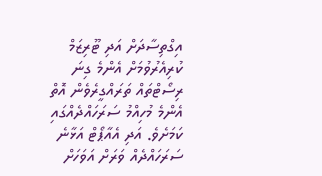އިގްތިސާދަށް އަދި ޓޫރިޒަމް ކުރިއެރުވުމަށް އެންމެ ގިނަ ރިސޯޓްތައް ތަރައްގީރެވެން އޮތް އެންމެ މުހިއްމު ސަރަހައްދެއްގައި ކަމަށެވެ. އަދި އެއާޕޯޓް އަޅާނެ ސަރަހައްދެއް ވަރަށް އަވަހަށް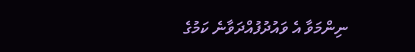ނިންމަވާ އެ ވައުދުފުއްދަވާނެ ކަމުގެ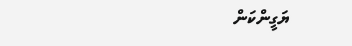ޔަގީންކަން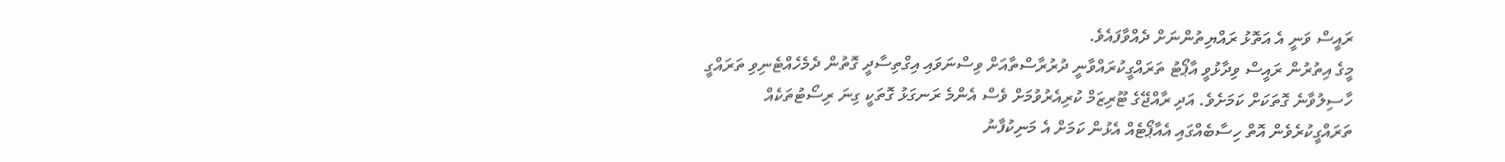ރައީސް ވަނީ އެ އަތޮޅު ރައްޔިތުންނަށް ދެއްވާފައެވެ.
މީގެ އިތުރުން ރައީސް ވިދާޅުވީ އާޕޯޓު ތަރައްގީކުރައްވާނީ ދުރުރާސްތާއަށް ވިސްނަވައި އިގްތިސާދީ ގޮތުން ދެމެހެއްޓެނިވި ތަރައްގީ ހާސިލުވާނެ ގޮތަކަށް ކަމަށެވެ. އަދި ރާއްޖޭގެ ޓޫރިޒަމް ކުރިއެރުވުމަށް ވެސް އެންމެ ރަނގަޅު ގޮތަކީ ގިނަ ރިސޯޓުތަކެއް ތަރައްގީކުރެވެން އޮތް ހިސާބެއްގައި އެއާޕޯޓެއް އެޅުން ކަމަށް އެ މަނިކުފާނު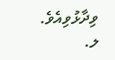ވިދާޅުވިއެވެ.
ލ.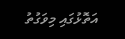އަތޮޅުގައި މިވަގުތު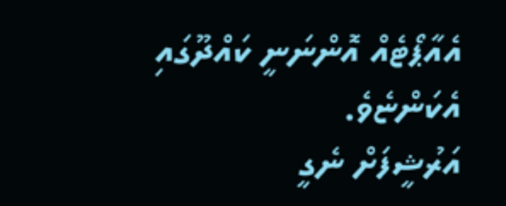އެއާޕޯޓެއް އޮންނަނީ ކައްދޫގައި އެކަންޏެވެ.
އަރުޝީފަށް ނެގީ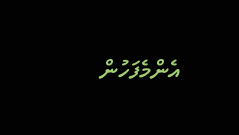އެންމެފަހުން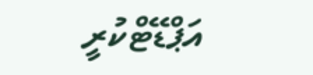އަޕްޑޭޓްކުރީ